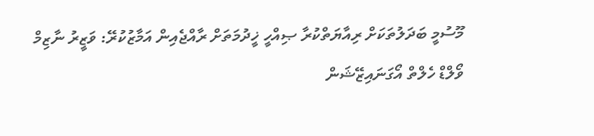މޫސުމީ ބަދަލުތަކަށް ރިއާޔަތްކުރާ ޞިއްހީ ޚީދުމަތަށް ރާއްޖެއިން އަމާޒުކުރޭ: ވަޒީރު ނާޒިމް
ވޯލްޑް ހެލްތް އޯގަނައިޒޭޝަން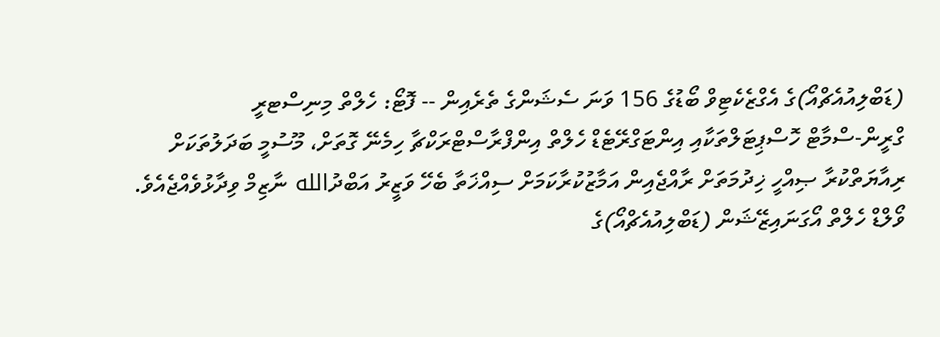(ޑަބްލިއުއެޗްއޯ)ގެ އެގްޒެކެޓިވް ބޯޑުގެ 156 ވަނަ ސެޝަންގެ ތެރެއިން -- ފޮޓޯ: ހެލްތް މިނިސްޓރީ
ގްރީން-ސްމާޓް ހޮސްޕިޓަލްތަކާއި އިންޓަގްރޭޓެޑް ހެލްތް އިންފްރާސްޓްރަކްޗާ ހިމެނޭ ގޮތަށް، މޫސުމީ ބަދަލުތަކަށް ރިއާޔަތްކުރާ ޞިއްހީ ޚިދުމަތަށް ރާއްޖެއިން އަމާޒުކުރާކަމަށް ސިއްޚަތާ ބެހޭ ވަޒީރު އަބްދުالله ނާޒިމް ވިދާޅުވެއްޖެއެވެ.
ވޯލްޑް ހެލްތް އޯގަނައިޒޭޝަން (ޑަބްލިއުއެޗްއޯ)ގެ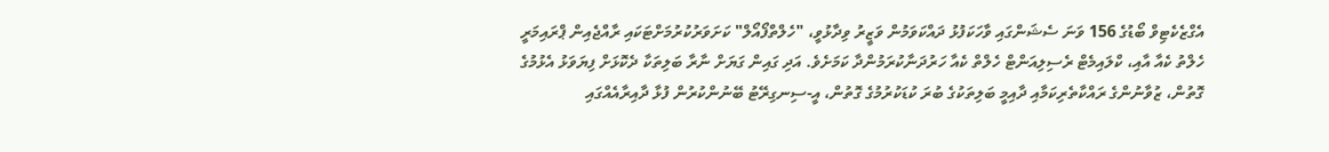އެގްޒެކެޓިވް ބޯޑުގެ 156 ވަނަ ސެޝަންގައި ވާހަކަފުޅު ދައްކަވަމުން ވަޒީރު ވިދާޅުވީ، "ހެލްތްފޯއޯލް" ކަށަވަރުކުރުމަށްޓަކައި ރާއްޖެއިން ޕްރައިމަރީ ހެލްތު ކެއާ އާއި، ކްލައިމެޓް ރެސިލިއަންޓް ހެލްތް ކެއާ ހަރުދަނާކުރަމުންދާ ކަމަށެވެ. އަދި ގައިން ގަޔަށް ނާރާ ބަލިތަކާ ދެކޮޅަށް ފިޔަވަޅު އެޅުމުގެ ގޮތުން، ޒުވާނުންގެ ރައްކާތެރިކަމާއި ދާއިމީ ބަލިތަކުގެ ބުރަ ކުޑަކުރުމުގެ ގޮތުން، އީ-ސިނގިރޭޓު ބޭނުންކުރުން ފުޅާ ދާއިރާއެއްގައި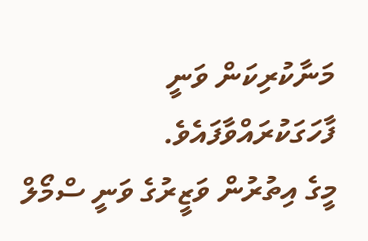މަނާކުރިކަން ވަނީ ފާހަގަކުރައްވާފައެވެ.
މީގެ އިތުރުން ވަޒީރުގެ ވަނީ ސްމޯލް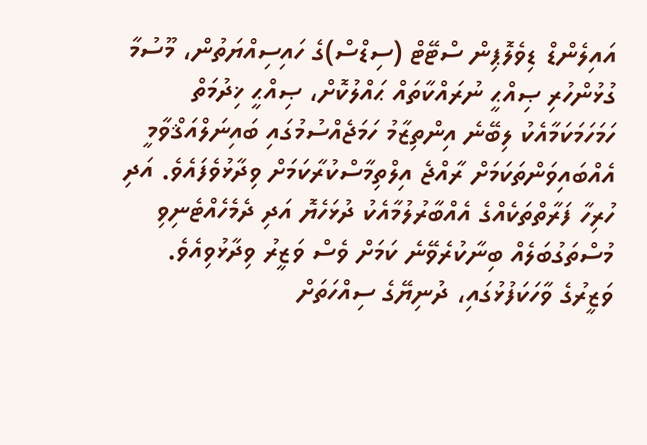އައިލެންޑް ޑިވެލޮޕިން ސްޓޭޓް (ސިޑްސް)ގެ ހައިސިއްޔަތުން، މޫސުމާ ގުޅުންހުރި ޞިއްޙީ ނުރައްކާތައް ޙައްލުކޮށް، ޞިއްޙީ ޚިދުމަތް ހަމަހަމަކަމާއެކު ލިބޭނެ އިންތިޒާމު ހަމަޖެއްސުމުގައި ބައިނަލްއަޤްވާމީ އެއްބައިވަންތަކަމަށް ރާއްޖެ އިލްތިމާސްކުރާކަމަށް ވިދާޅުވެފައެވެ. އަދި ހުރިހާ ފަރާތްތަކެއްގެ އެއްބާރުލުމާއެކު ދުޅަހެޔޮ އަދި ދެމެހެއްޓެނިވި މުސްތަގުބަލެއް ބިނާކުރެވޭނެ ކަމަށް ވެސް ވަޒީރު ވިދާޅުވިއެވެ.
ވަޒީރުގެ ވާހަކަފުޅުގައި، ދުނިޔޭގެ ސިއްހަތަށް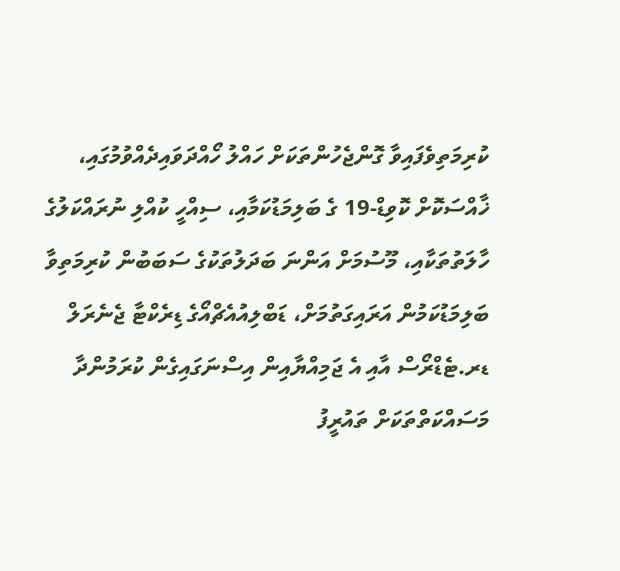ކުރިމަތިވެފައިވާ ގޮންޖެހުންތަކަށް ހައްލު ހޯއްދަވައިދެއްވުމުގައި، ޚާއްސަކޮށް ކޮވިޑް-19 ގެ ބަލިމަޑުކަމާއި، ސިއްހީ ކުއްލި ނުރައްކަލުގެ ހާލަތުތަކާއި، މޫސުމަށް އަންނަ ބަދަލުތަކުގެ ސަބަބުން ކުރިމަތިވާ ބަލިމަޑުކަމުން އަރައިގަތުމަށް، ޑަބްލިއުއެޗްއޯގެ ޑިރެކްޓާ ޖެނެރަލް ޑރ.ޓެޑްރޯސް އާއި އެ ޖަމިއްޔާއިން އިސްނަގައިގެން ކުރަމުންދާ މަސައްކަތްތަކަށް ތައުރީފު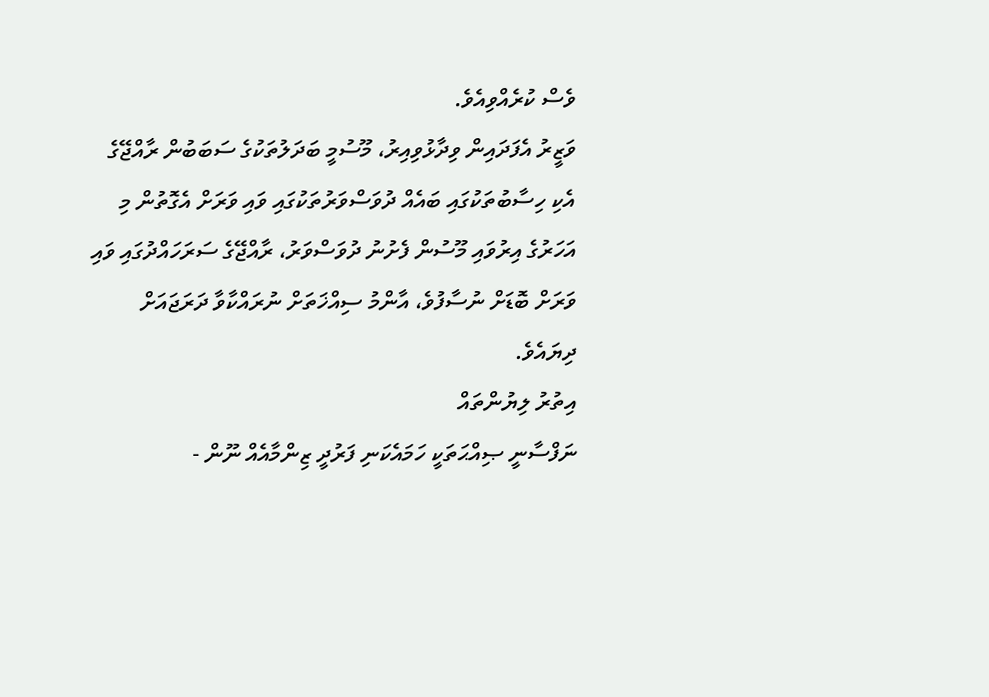ވެސް ކުރެއްވިއެވެ.
ވަޒީރު އެފަދައިން ވިދާޅުވިއިރު، މޫސުމީ ބަދަލުތަކުގެ ސަބަބުން ރާއްޖޭގެ އެކި ހިސާބުތަކުގައި ބައެއް ދުވަސްވަރުތަކުގައި ވައި ވަރަށް އެގޮތުން މި އަހަރުގެ އިރުވައި މޫސުން ފެށުނު ދުވަސްވަރު، ރާއްޖޭގެ ސަރަހައްދުގައި ވައި ވަރަށް ބޮޑަށް ނުސާފުވެ، އާންމު ސިއްޚަތަށް ނުރައްކާވާ ދަރަޖައަށް ދިޔައެވެ.
އިތުރު ލިޔުންތައް
ނަފްސާނީ ޞިއްޙަތަކީ ހަމައެކަނި ފަރުދީ ޒިންމާއެއް ނޫން -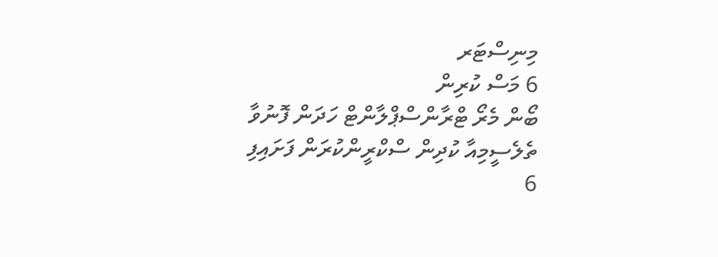މިނިސްޓަރ
6 މަސް ކުރިން
ބޯން މެރޯ ޓްރާންސްޕްލާންޓް ހަދަން ފޮނުވާ ތެލެސީމިއާ ކުދިން ސްކްރީންކުރަން ފަށައިފި
6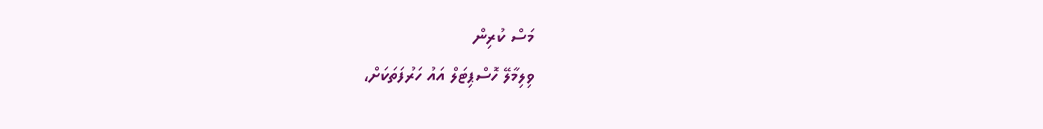މަސް ކުރިން
ވިލިމާލޭ ހޮސްޕިޓަލް އައު ހަރުފަތަކަށް،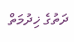ދަތުގެ ޚިދުމަތް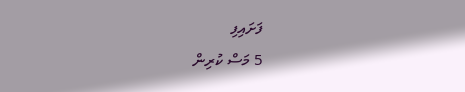ފަށައިފި
5 މަސް ކުރިން